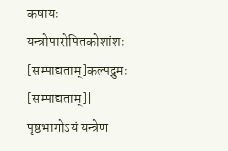कषायः
यन्त्रोपारोपितकोशांशः
[सम्पाद्यताम्]कल्पद्रुमः
[सम्पाद्यताम्]|
पृष्ठभागोऽयं यन्त्रेण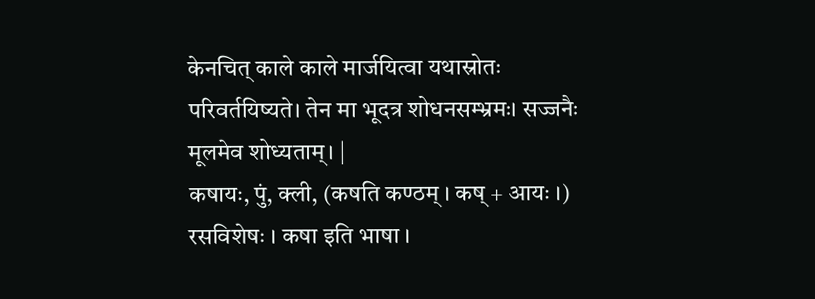केनचित् काले काले मार्जयित्वा यथास्रोतः परिवर्तयिष्यते। तेन मा भूदत्र शोधनसम्भ्रमः। सज्जनैः मूलमेव शोध्यताम्। |
कषायः, पुं, क्ली, (कषति कण्ठम् । कष् + आयः ।) रसविशेषः । कषा इति भाषा ।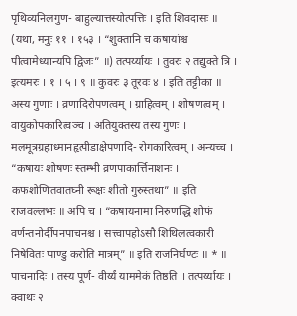पृथिव्यनिलगुण- बाहुल्यात्तस्योत्पत्तिः । इति शिवदासः ॥ (यथा, मनुः ११ । १५३ । “शुक्तानि च कषायांश्च पीत्वामेध्यान्यपि द्विजः” ॥) तत्पर्य्यायः । तुवरः २ तद्युक्ते त्रि । इत्यमरः । १ । ५ । ९ ॥ कुवरः ३ तूरवः ४ । इति तट्टीका ॥ अस्य गुणाः । व्रणादिरोपणत्वम् । ग्राहित्वम् । शोषणत्वम् । वायुकोपकारित्वञ्च । अतियुक्तस्य तस्य गुणः । मलमूत्रग्रहाध्मानहृत्पीडाक्षेपणादि- रोगकारित्वम् । अन्यच्च । “कषायः शोषणः स्तम्भी व्रणपाकार्त्तिनाशनः । कफशोणितवातघ्नी रूक्षः शीतो गुरुस्तथा” ॥ इति राजवल्लभः ॥ अपि च । “कषायनामा निरुणद्धि शोफं वर्णन्तनोर्दीपनपाचनश्च । सत्त्वापहोऽसौ शिथिलत्वकारी निषेवितः पाण्डु करोति मात्रम्” ॥ इति राजनिर्घण्टः ॥ * ॥ पाचनादिः । तस्य पूर्ण- वीर्य्यं याममेकं तिष्ठति । तत्पर्य्यायः । क्वाथः २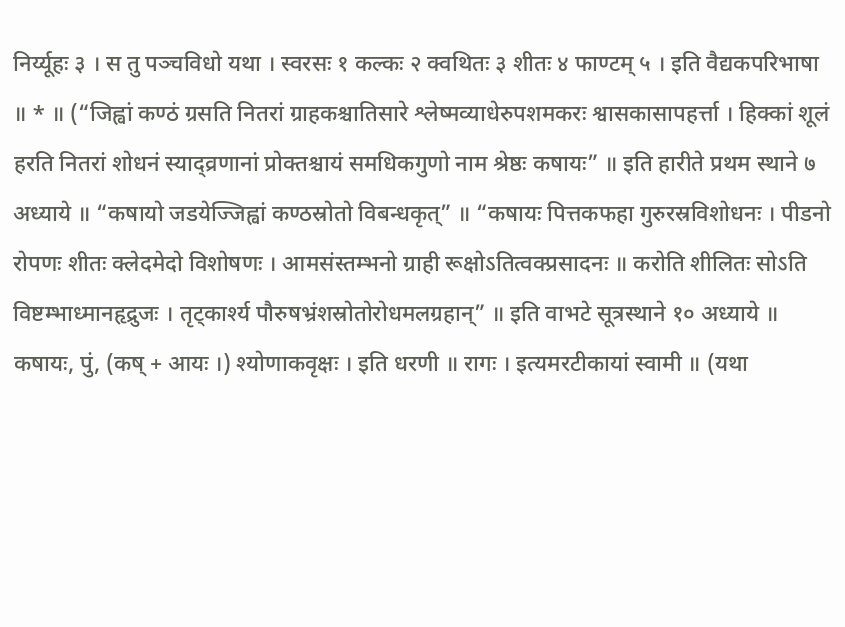निर्य्यूहः ३ । स तु पञ्चविधो यथा । स्वरसः १ कल्कः २ क्वथितः ३ शीतः ४ फाण्टम् ५ । इति वैद्यकपरिभाषा ॥ * ॥ (“जिह्वां कण्ठं ग्रसति नितरां ग्राहकश्चातिसारे श्लेष्मव्याधेरुपशमकरः श्वासकासापहर्त्ता । हिक्कां शूलं हरति नितरां शोधनं स्याद्व्रणानां प्रोक्तश्चायं समधिकगुणो नाम श्रेष्ठः कषायः” ॥ इति हारीते प्रथम स्थाने ७ अध्याये ॥ “कषायो जडयेज्जिह्वां कण्ठस्रोतो विबन्धकृत्” ॥ “कषायः पित्तकफहा गुरुरस्रविशोधनः । पीडनो रोपणः शीतः क्लेदमेदो विशोषणः । आमसंस्तम्भनो ग्राही रूक्षोऽतित्वक्प्रसादनः ॥ करोति शीलितः सोऽति विष्टम्भाध्मानहृद्रुजः । तृट्कार्श्य पौरुषभ्रंशस्रोतोरोधमलग्रहान्” ॥ इति वाभटे सूत्रस्थाने १० अध्याये ॥
कषायः, पुं, (कष् + आयः ।) श्योणाकवृक्षः । इति धरणी ॥ रागः । इत्यमरटीकायां स्वामी ॥ (यथा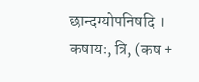छान्दग्योपनिषदि ।
कषायः, त्रि, (कष +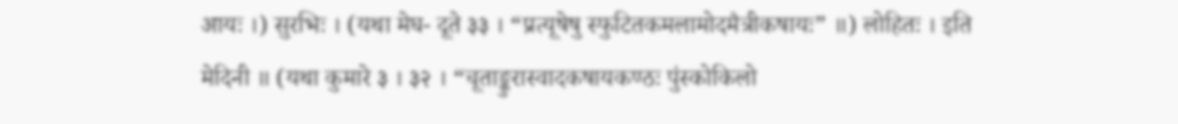आयः ।) सुरभिः । (यथा मेघ- दूते ३३ । “प्रत्यूषेषु स्फुटितकमलामोदमैत्रीकषायः” ॥) लोहितः । इति मेदिनी ॥ (यथा कुमारे ३ । ३२ । “चूताङ्कुरास्वादकषायकण्ठः पुंस्कोकिलो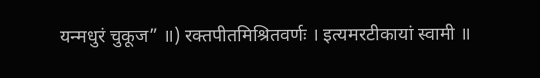यन्मधुरं चुकूज” ॥) रक्तपीतमिश्रितवर्णः । इत्यमरटीकायां स्वामी ॥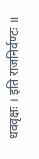धववृक्षः । इति राजनिर्वण्टः ॥